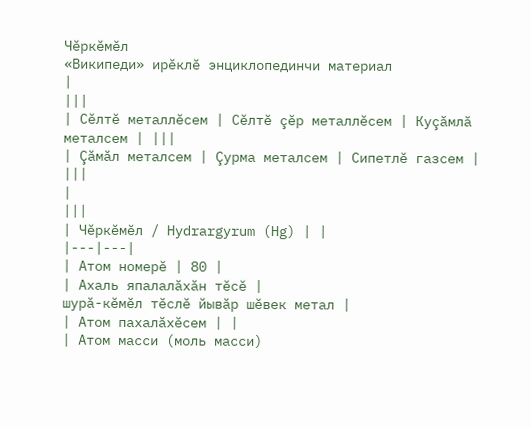Чĕркĕмĕл
«Википеди» ирĕклĕ энциклопединчи материал
|
|||
| Сĕлтĕ металлĕсем | Сĕлтĕ çĕр металлĕсем | Куçăмлă металсем | |||
| Çăмăл металсем | Çурма металсем | Сипетлĕ газсем | |||
|
|||
| Чĕркĕмĕл / Hydrargyrum (Hg) | |
|---|---|
| Атом номерĕ | 80 |
| Ахаль япалалăхăн тĕсĕ |
шурă-кĕмĕл тĕслĕ йывăр шĕвек метал |
| Атом пахалăхĕсем | |
| Атом масси (моль масси)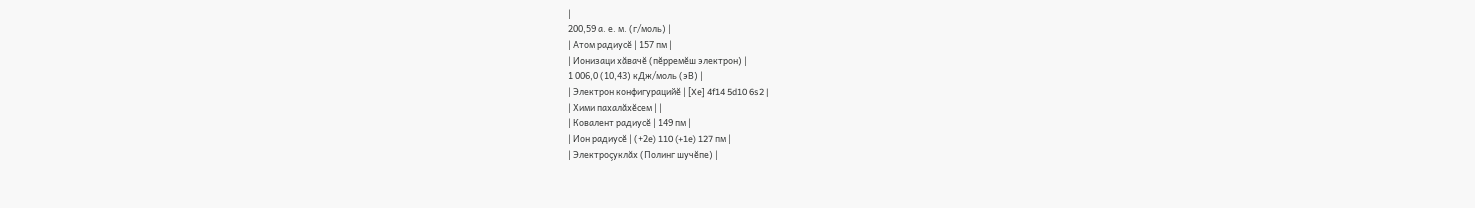|
200,59 а. е. м. (г/моль) |
| Атом радиусĕ | 157 пм |
| Ионизаци хăвачĕ (пĕрремĕш электрон) |
1 006,0 (10,43) кДж/моль (эВ) |
| Электрон конфигурацийĕ | [Xe] 4f14 5d10 6s2 |
| Хими пахалăхĕсем | |
| Ковалент радиусĕ | 149 пм |
| Ион радиусĕ | (+2e) 110 (+1e) 127 пм |
| Электроçуклăх (Полинг шучĕпе) |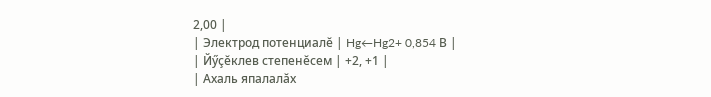2,00 |
| Электрод потенциалĕ | Hg←Hg2+ 0,854 В |
| Йӳçĕклев степенĕсем | +2, +1 |
| Ахаль япалалăх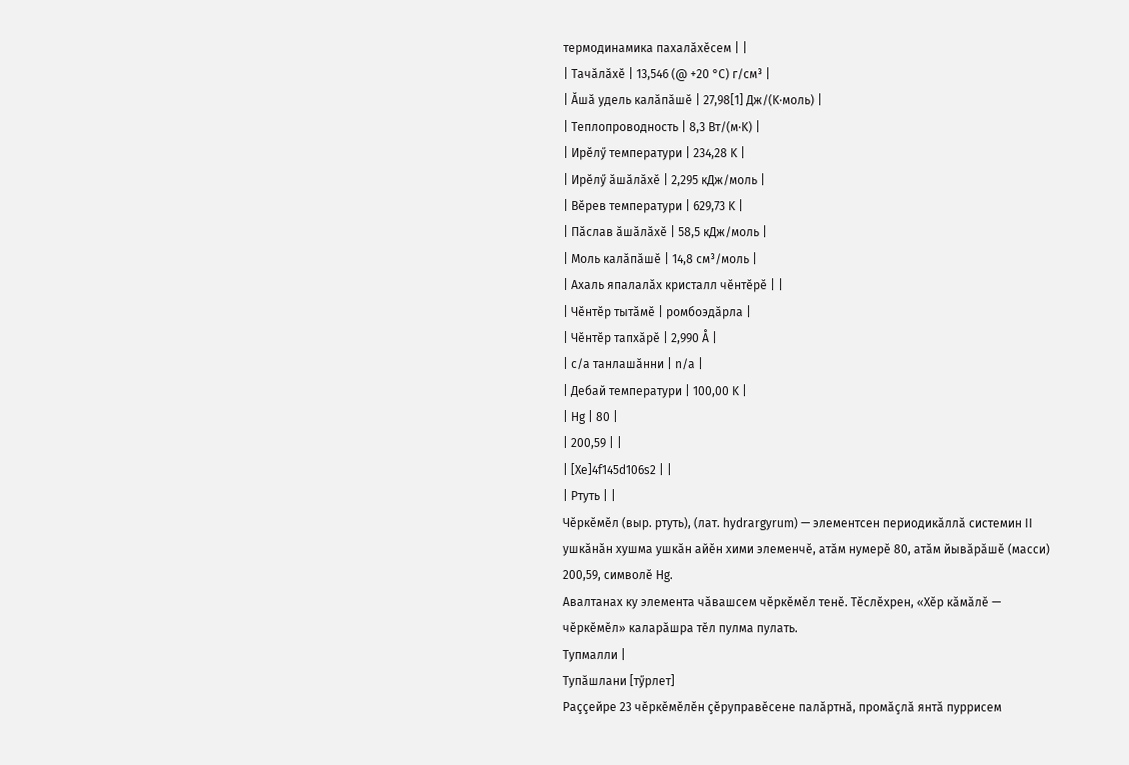термодинамика пахалăхĕсем | |
| Тачăлăхĕ | 13,546 (@ +20 °C) г/см³ |
| Ăшă удель калăпăшĕ | 27,98[1] Дж/(K·моль) |
| Теплопроводность | 8,3 Вт/(м·K) |
| Ирĕлӳ температури | 234,28 K |
| Ирĕлӳ ăшăлăхĕ | 2,295 кДж/моль |
| Вĕрев температури | 629,73 K |
| Пăслав ăшăлăхĕ | 58,5 кДж/моль |
| Моль калăпăшĕ | 14,8 см³/моль |
| Ахаль япалалăх кристалл чĕнтĕрĕ | |
| Чĕнтĕр тытăмĕ | ромбоэдăрла |
| Чĕнтĕр тапхăрĕ | 2,990 Å |
| c/a танлашăнни | n/a |
| Дебай температури | 100,00 K |
| Hg | 80 |
| 200,59 | |
| [Xe]4f145d106s2 | |
| Ртуть | |
Чĕркĕмĕл (выр. ртуть), (лат. hydrargyrum) — элементсен периодикăллă системин II ушкăнăн хушма ушкăн айĕн хими элеменчĕ, атăм нумерĕ 80, атăм йывăрăшĕ (масси) 200,59, символĕ Hg.
Авалтанах ку элемента чăвашсем чĕркĕмĕл тенĕ. Тĕслĕхрен, «Хĕр кăмăлĕ — чĕркĕмĕл» каларăшра тĕл пулма пулать.
Тупмалли |
Тупăшлани [тӳрлет]
Раççейре 23 чĕркĕмĕлĕн çĕруправĕсене палăртнă, промăçлă янтă пуррисем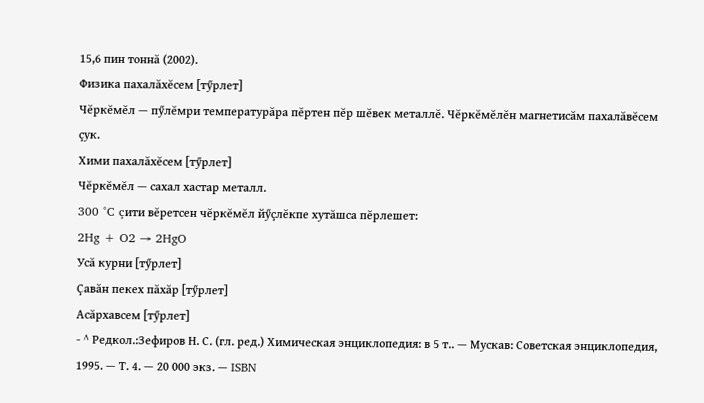15,6 пин тоннă (2002).
Физика пахалăхĕсем [тӳрлет]
Чĕркĕмĕл — пӳлĕмри температурăра пĕртен пĕр шĕвек металлĕ. Чĕркĕмĕлĕн магнетисăм пахалăвĕсем çук.
Хими пахалăхĕсем [тӳрлет]
Чĕркĕмĕл — сахал хастар металл.
300 °C çити вĕретсен чĕркĕмĕл йӳçлĕкпе хутăшса пĕрлешет:
2Hg + O2 → 2HgO
Усă курни [тӳрлет]
Çавăн пекех пăхăр [тӳрлет]
Асăрхавсем [тӳрлет]
- ^ Редкол.:Зефиров Н. С. (гл. ред.) Химическая энциклопедия: в 5 т.. — Мускав: Советская энциклопедия, 1995. — Т. 4. — 20 000 экз. — ISBN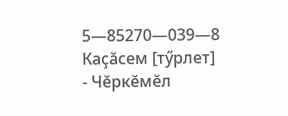5—85270—039—8
Каçăсем [тӳрлет]
- Чĕркĕмĕл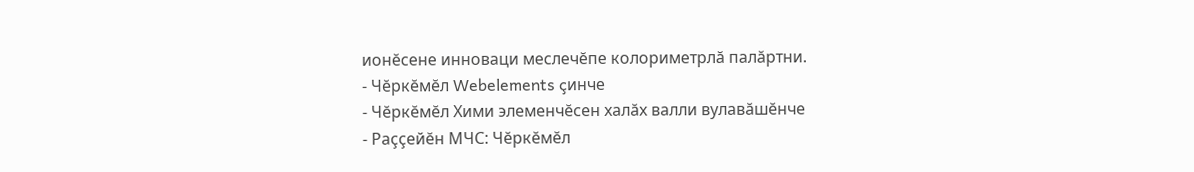ионĕсене инноваци меслечĕпе колориметрлă палăртни.
- Чĕркĕмĕл Webelements çинче
- Чĕркĕмĕл Хими элеменчĕсен халăх валли вулавăшĕнче
- Раççейĕн МЧС: Чĕркĕмĕл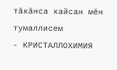тăкăнса кайсан мĕн тумаллисем
- КРИСТАЛЛОХИМИЯ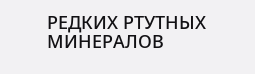РЕДКИХ РТУТНЫХ МИНЕРАЛОВ